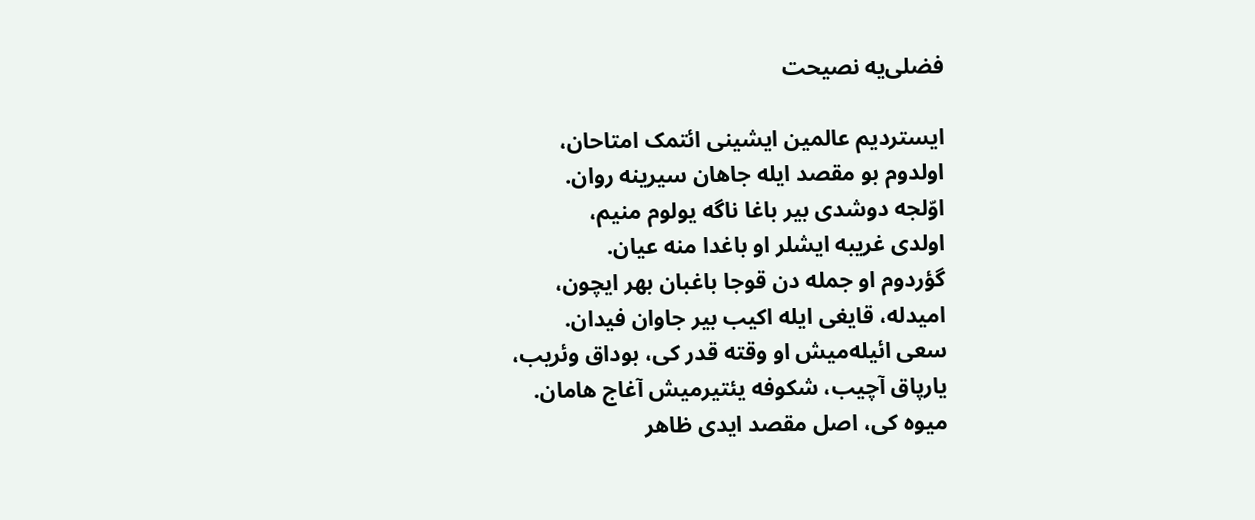فضلی‌یه نصیحت

ایستردیم عالمین ایشینی ائتمک امتاحان،
اولدوم بو مقصد ایله جاهان سیرینه روان.
اوّلجه دوشدی بیر باغا ناگه یولوم منیم،
اولدی غریبه ایشلر او باغدا منه عیان.
گؤردوم او جمله دن قوجا باغبان بهر ایچون،
امیدله، قایغی ایله اکیب بیر جاوان فیدان.
سعی ائیله‌میش او وقته قدر کی، بوداق وئریب،
یارپاق آچیب، شکوفه یئتیرمیش آغاج هامان.
میوه کی، اصل مقصد ایدی ظاهر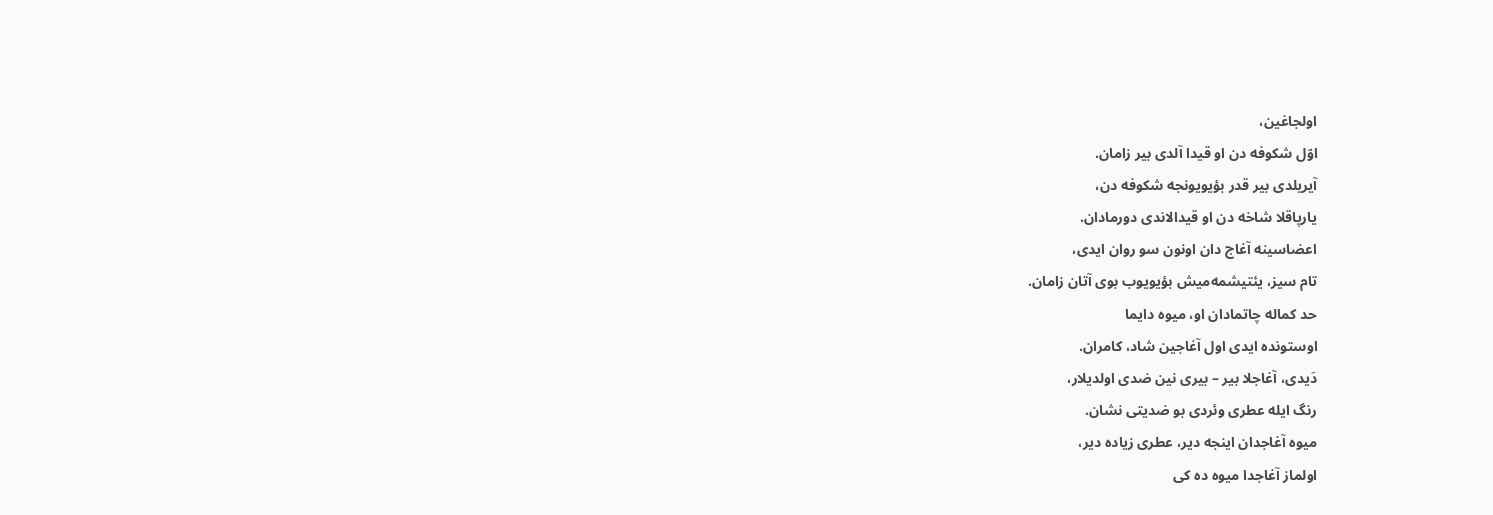اولجاغین،
اوّل شکوفه دن او قیدا آلدی بیر زامان.
آیریلدی بیر قدر بؤیویونجه شکوفه دن،
یارپاقلا شاخه دن او قیدالاندی دورمادان.
اعضاسینه آغاج دان اونون سو روان ایدی،
تام سیز، یئتیشمه‌میش بؤیویوب بوی آتان زامان.
حد کماله چاتمادان او، میوه دایما
اوستونده ایدی اول آغاجین شاد، کامران.
دَیدی، آغاجلا بیر – بیری نین ضدی اولدیلار،
رنگ ایله عطری وئردی بو ضدیتی نشان.
میوه آغاجدان اینجه دیر، عطری زیاده دیر،
اولماز آغاجدا میوه ده کی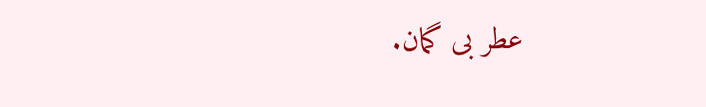عطر بی گمان.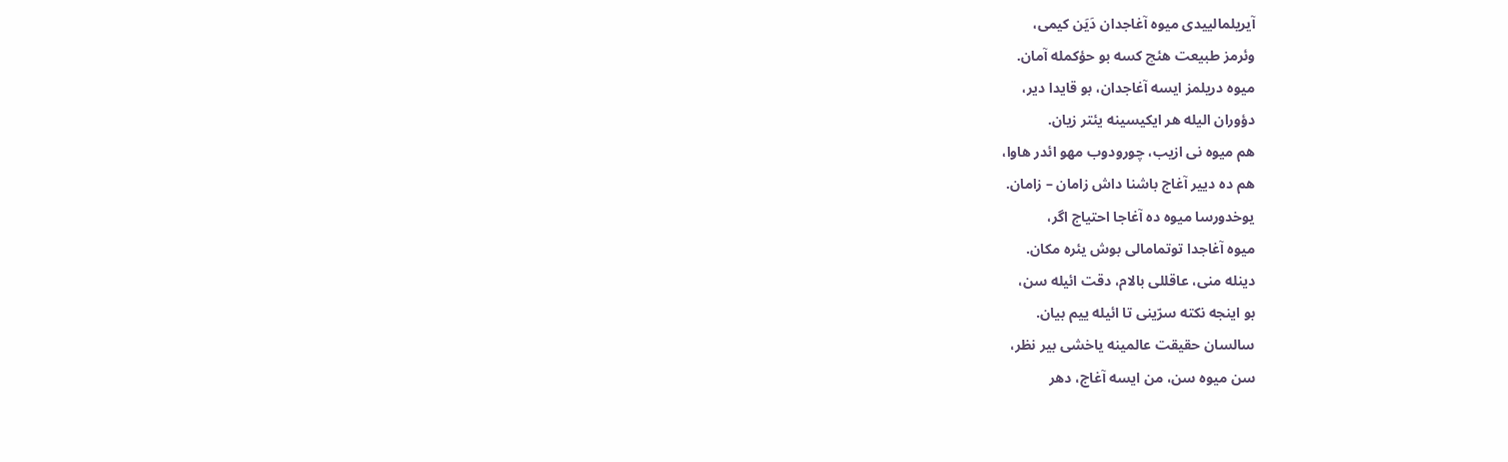آیریلمالییدی میوه آغاجدان دَیَن کیمی،
وئرمز طبیعت هئچ کسه بو حؤکمله آمان.
میوه دریلمز ایسه آغاجدان، بو قایدا دیر،
دؤوران الیله هر ایکیسینه یئتر زیان.
هم میوه نی ازیب، چورودوب مهو ائدر هاوا،
هم ده دییر آغاج باشنا داش زامان – زامان.
یوخدورسا میوه ده آغاجا احتیاج اگر،
میوه آغاجدا توتمامالی بوش یئره مکان.
دینله منی، عاقللی بالام، دقت ائیله سن،
بو اینجه نکته سرّینی تا ائیله ییم بیان.
سالسان حقیقت عالمینه یاخشی بیر نظر،
سن میوه سن، من ایسه آغاج، دهر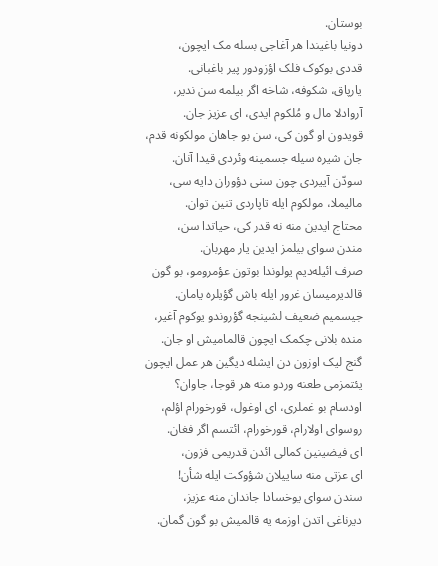بوستان.
دونیا باغیندا هر آغاجی بسله مک ایچون،
قددی بوکوک فلک اؤزودور پیر باغبانی.
یارپاق، شکوفه، شاخه اگر بیلمه سن ندیر،
آروادلا مال و مُلکوم ایدی، ای عزیز جان.
قویدون او گون کی، سن بو جاهان مولکونه قدم،
جان شیره سیله جسمینه وئردی قیدا آنان.
سودّن آییردی چون سنی دؤوران دایه سی،
مالیملا، مولکوم ایله تاپاردی تنین توان.
محتاج ایدین منه نه قدر کی، حیاتدا سن،
مندن سوای بیلمز ایدین یار مهربان.
صرف ائیله‌دیم یولوندا بوتون عؤمرومو، بو گون
قالدیرمیسان غرور ایله باش گؤیلره یامان.
جیسمیم ضعیف لشینجه گؤروندو یوکوم آغیر،
منده بلانی چکمک ایچون قالمامیش او جان.
گنج لیک اوزون دن ایشله دیگین هر عمل ایچون
یئتمزمی طعنه وردو منه هر قوجا، جاوان؟
اودسام بو غملری، ای اوغول، قورخورام اؤلم،
روسوای اولارام، قورخورام، ائتسم اگر فغان.
ای فیضینین کمالی ائدن قدریمی فزون،
ای عزتی منه ساییلان شؤوکت ایله شأن!
سندن سوای یوخسادا جاندان منه عزیز،
دیرناغی اتدن اوزمه یه قالمیش بو گون گمان.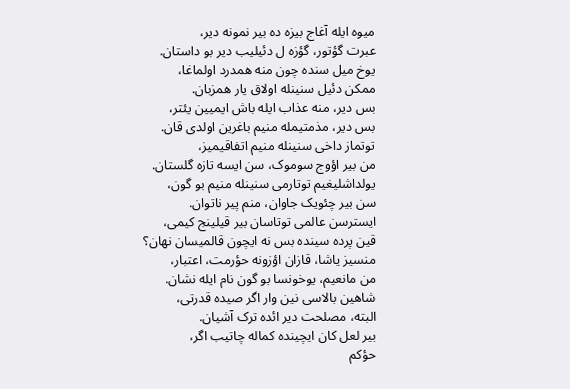میوه ایله آغاج بیزه ده بیر نمونه دیر،
عبرت گؤتور، گؤزه ل دئیلیب دیر بو داستان.
یوخ میل سنده چون منه همدرد اولماغا،
ممکن دئیل سنینله اولاق یار همزبان.
بس دیر، منه عذاب ایله باش ایمیین یئتر،
بس دیر، مذمتیمله منیم باغرین اولدی قان.
توتماز داخی سنینله منیم اتفاقیمیز،
من بیر اؤوج سوموک، سن ایسه تازه گلستان.
یولداشلیغیم توتارمی سنینله منیم بو گون،
سن بیر چئویک جاوان، منم پیر ناتوان.
ایسترسن عالمی توتاسان بیر قیلینج کیمی،
قین پرده سینده بس نه ایچون قالمیسان نهان؟
منسیز یاشا، قازان اؤزونه حؤرمت، اعتبار،
من مانعیم، یوخونسا بو گون نام ایله نشان.
شاهین بالاسی نین وار اگر صیده قدرتی،
البته، مصلحت دیر ائده ترک آشیان.
بیر لعل کان ایچینده کماله چاتیب اگر،
حؤکم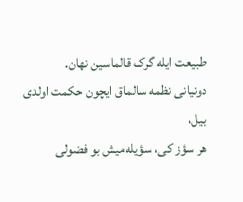طبیعت ایله گرک قالماسین نهان.
دونیانی نظمه سالماق ایچون حکمت اولدی بیل،
هر سؤز کی، سؤیله‌میش بو فضولی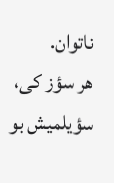ناتوان.
هر سؤز کی، سؤیلمیش بو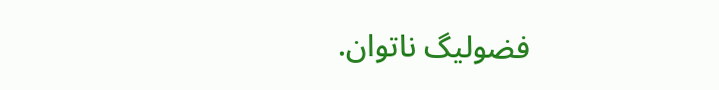فضولیگ ناتوان.